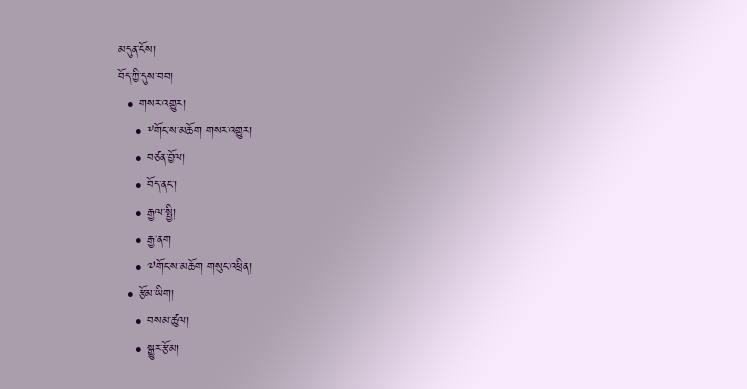མདུན་ངོས།
བོད་ཀྱི་དུས་བབ།
  • གསར་འགྱུར།
    • ༸གོང་ས་མཆོག གསར་འགྱུར།
    • བཙན་བྱོལ།
    • བོད་ནང་།
    • རྒྱལ་སྤྱི།
    • རྒྱ་ནག
    • ༧གོང་ས་མཆོག གསུང་འཕྲིན།
  • རྩོམ་ཡིག།
    • བསམ་ཚུལ།
    • སྒྱུར་རྩོམ།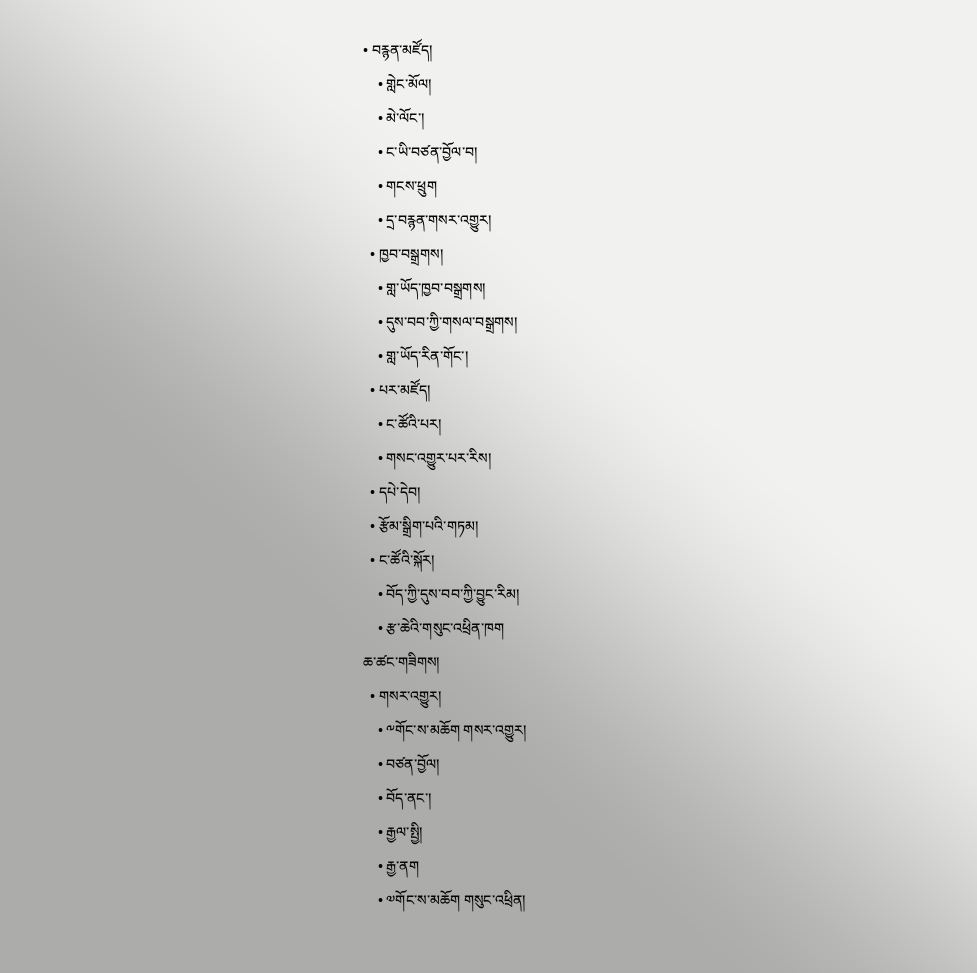• བརྙན་མཛོད།
    • གླེང་མོལ།
    • མེ་ལོང་།
    • ང་ཡི་བཙན་བྱོལ་བ།
    • གངས་ཕྲུག
    • དྲ་བརྙན་གསར་འགྱུར།
  • ཁྱབ་བསྒྲགས།
    • གླ་ཡོད་ཁྱབ་བསྒྲགས།
    • དུས་བབ་ཀྱི་གསལ་བསྒྲགས།
    • གླ་ཡོད་རིན་གོང་།
  • པར་མཛོད།
    • ང་ཚོའི་པར།
    • གསང་འགྱུར་པར་རིས།
  • དཔེ་དེབ།
  • རྩོམ་སྒྲིག་པའི་གཏམ།
  • ང་ཚོའི་སྐོར།
    • བོད་ཀྱི་དུས་བབ་ཀྱི་བྱུང་རིམ།
    • རྩ་ཆེའི་གསུང་འཕྲིན་ཁག
ཆ་ཚང་གཟིགས།
  • གསར་འགྱུར།
    • ༸གོང་ས་མཆོག གསར་འགྱུར།
    • བཙན་བྱོལ།
    • བོད་ནང་།
    • རྒྱལ་སྤྱི།
    • རྒྱ་ནག
    • ༧གོང་ས་མཆོག གསུང་འཕྲིན།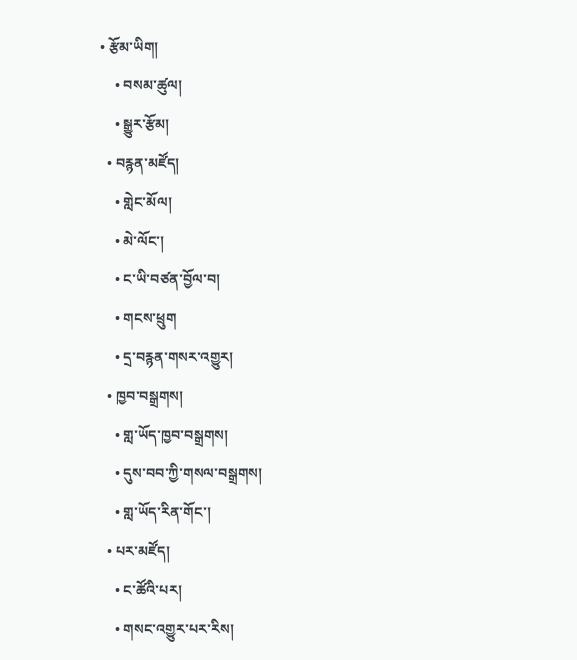• རྩོམ་ཡིག།
    • བསམ་ཚུལ།
    • སྒྱུར་རྩོམ།
  • བརྙན་མཛོད།
    • གླེང་མོལ།
    • མེ་ལོང་།
    • ང་ཡི་བཙན་བྱོལ་བ།
    • གངས་ཕྲུག
    • དྲ་བརྙན་གསར་འགྱུར།
  • ཁྱབ་བསྒྲགས།
    • གླ་ཡོད་ཁྱབ་བསྒྲགས།
    • དུས་བབ་ཀྱི་གསལ་བསྒྲགས།
    • གླ་ཡོད་རིན་གོང་།
  • པར་མཛོད།
    • ང་ཚོའི་པར།
    • གསང་འགྱུར་པར་རིས།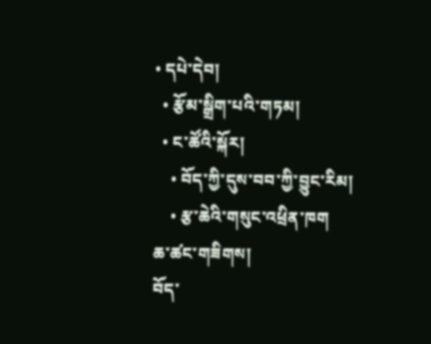• དཔེ་དེབ།
  • རྩོམ་སྒྲིག་པའི་གཏམ།
  • ང་ཚོའི་སྐོར།
    • བོད་ཀྱི་དུས་བབ་ཀྱི་བྱུང་རིམ།
    • རྩ་ཆེའི་གསུང་འཕྲིན་ཁག
ཆ་ཚང་གཟིགས།
བོད་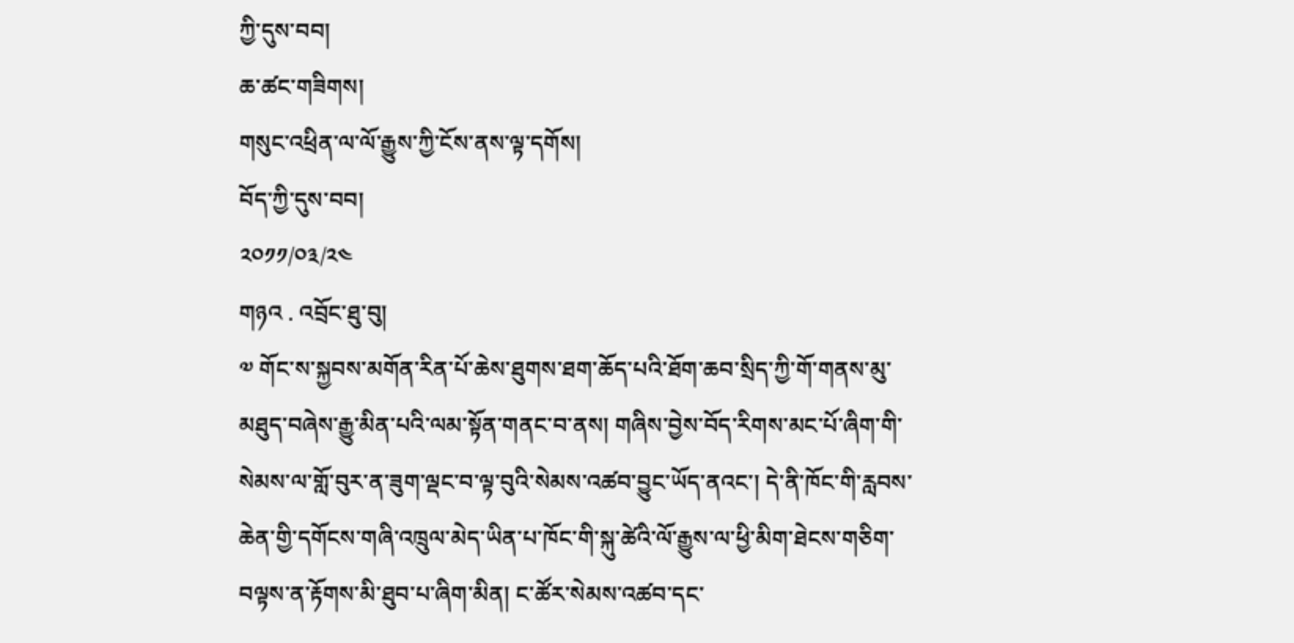ཀྱི་དུས་བབ།
ཆ་ཚང་གཟིགས།
གསུང་འཕྲིན་ལ་ལོ་རྒྱུས་ཀྱི་ངོས་ནས་ལྟ་དགོས།
བོད་ཀྱི་དུས་བབ།
༢༠༡༡/༠༣/༢༤
གཉའ . འབྲོང་ཐུ་བུ།
༧ གོང་ས་སྐྱབས་མགོན་རིན་པོ་ཆེས་ཐུགས་ཐག་ཆོད་པའི་ཐོག་ཆབ་སྲིད་ཀྱི་གོ་གནས་མུ་མཐུད་བཞེས་རྒྱུ་མིན་པའི་ལམ་སྟོན་གནང་བ་ནས། གཞིས་བྱེས་བོད་རིགས་མང་པོ་ཞིག་གི་སེམས་ལ་གློ་བུར་ན་ཟུག་ལྡང་བ་ལྟ་བུའི་སེམས་འཚབ་བྱུང་ཡོད་ནའང་། དེ་ནི་ཁོང་གི་རླབས་ཆེན་གྱི་དགོངས་གཞི་འཁྲུལ་མེད་ཡིན་པ་ཁོང་གི་སྐུ་ཚེའི་ལོ་རྒྱུས་ལ་ཕྱི་མིག་ཐེངས་གཅིག་བལྟས་ན་རྟོགས་མི་ཐུབ་པ་ཞིག་མིན། ང་ཚོར་སེམས་འཚབ་དང་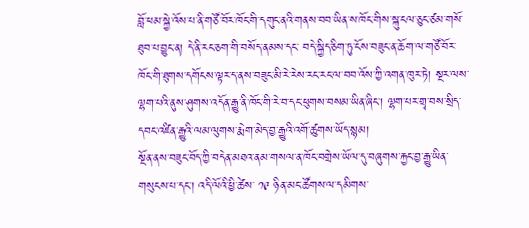བློ་ཕམ་སྐྱེ་འོས་པ་ནི་གཙོ་བོར་ཁོང་གི་དགུང་ནའི་གནས་བབ་ཡིན་ས་ཁོང་གིས་སྐུ་ངལ་ཅུང་ཙམ་གསོ་ཐུབ་པ་བྱུང་ན། དེ་ནི་རང་ཅག་གི་བསོད་ནམས་དང་ བདེ་སྐྱིད་ཅིག་ཏུ་ངོས་བཟུང་ན་ཆོག་ལ་གཙོ་བོར་ཁོང་གི་ཐུགས་དགོངས་ལྟར་ད་ནས་བཟུང་མི་རེ་རེས་རང་རང་ལ་བབ་འོས་ཀྱི་འགན་ཁུར་ཏེ། སྔར་ལས་ལྷག་པའི་ནུས་ཤུགས་འདོན་རྒྱུ་ནི་ཁོང་གི་རེ་བ་དང་ཕུགས་བསམ་ཡིན་ཞིང་། ལྷག་པར་གྲྭ་བས་སྲིད་དབང་འཛིན་རྒྱུའི་ལམ་ལུགས་རྨེག་མེད་བྱ་རྒྱུའི་འགོ་ཚུགས་ཡོད་སྙམ།
སྔོན་ནས་བཟུང་བོད་ཀྱི་བདེན་མཐའ་ནམ་གསལ་ན་ཁོང་བགྲེས་ཡོལ་དུ་བཞུགས་རྐྱང་བྱ་རྒྱུ་ཡིན་གསུངས་པ་དང་། འདི་ལོའི་ཕྱི་ཚེས་ ༡༩ ཉིན་མང་ཚོགས་ལ་དམིགས་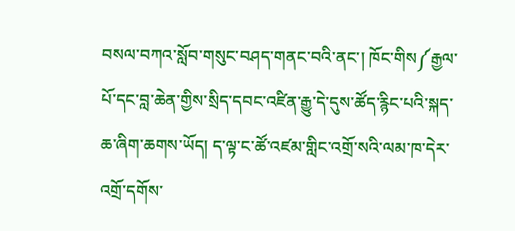བསལ་བཀའ་སློབ་གསུང་བཤད་གནང་བའི་ནང་། ཁོང་གིས༼རྒྱལ་ པོ་དང་བླ་ཆེན་གྱིས་སྲིད་དབང་འཛིན་རྒྱུ་དེ་དུས་ཚོད་རྙིང་པའི་སྐད་ཆ་ཞིག་ཆགས་ཡོད། ད་ལྟ་ང་ཚོ་འཛམ་གླིང་འགྲོ་སའི་ལམ་ཁ་དེར་འགྲོ་དགོས་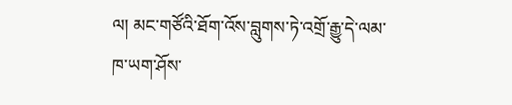ལ། མང་གཙོའི་ཐོག་འོས་བླུགས་ཏེ་འགྲོ་རྒྱུ་དེ་ལམ་ཁ་ཡག་ཤོས་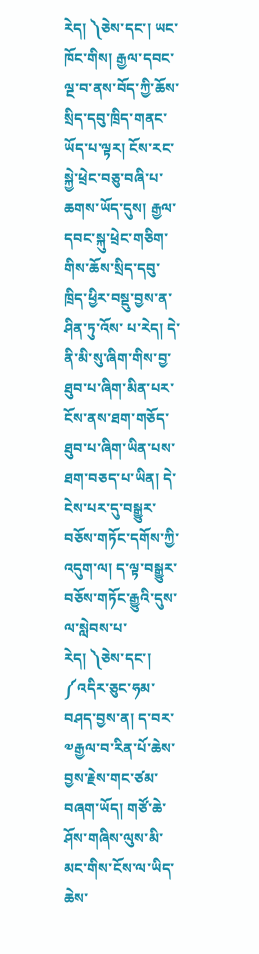རེད། ༽ཅེས་དང་། ཡང་ཁོང་གིས། རྒྱལ་དབང་ལྔ་བ་ནས་བོད་ཀྱི་ཆོས་སྲིད་དབུ་ཁྲིད་གནང་ཡོད་པ་ལྟར། ངོས་རང་སྐྱེ་ཕྲེང་བཅུ་བཞི་པ་ཆགས་ཡོད་དུས། རྒྱལ་དབང་སྐུ་ཕྲེང་གཅིག་གིས་ཆོས་སྲིད་དབུ་ཁྲིད་ཕྱིར་བསྡུ་བྱས་ན་ཤིན་ཏུ་འོས་ པ་རེད། དེ་ནི་མི་སུ་ཞིག་གིས་བྱ་ཐུབ་པ་ཞིག་མིན་པར་ངོས་ནས་ཐག་གཅོད་ཐུབ་པ་ཞིག་ཡིན་པས་ཐག་བཅད་པ་ཡིན། དེ་ངེས་པར་དུ་བསྒྱུར་བཅོས་གཏོང་དགོས་ཀྱི་འདུག་ལ། ད་ལྟ་བསྒྱུར་བཅོས་གཏོང་རྒྱུའི་དུས་ལ་སླེབས་པ་རེད། ༽ཅེས་དང་། ༼འདིར་ཅུང་ཧམ་བཤད་བྱས་ན། ད་བར་༧རྒྱལ་བ་རིན་པོ་ཆེས་བྱས་རྗེས་གང་ཙམ་བཞག་ཡོད། གཙོ་ཆེ་ཤོས་གཞིས་ལུས་མི་མང་གིས་ངོས་ལ་ཡིད་ཆེས་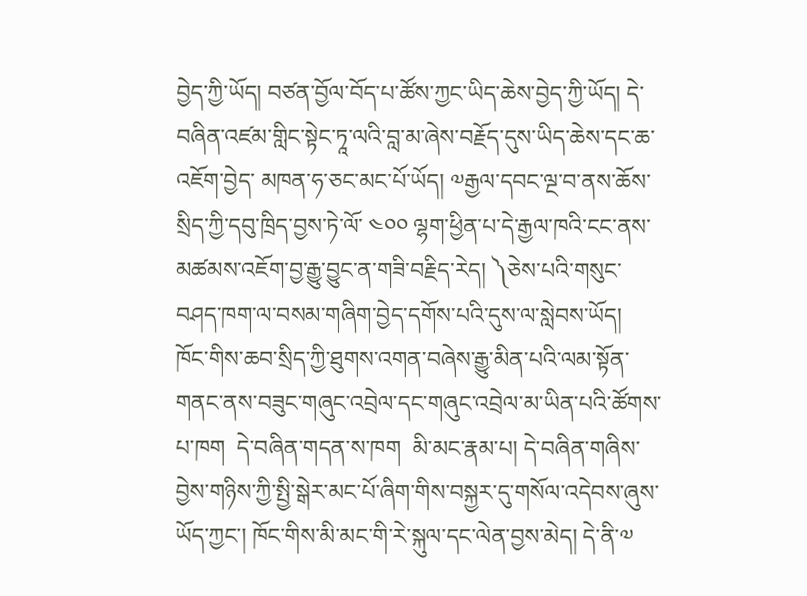བྱེད་ཀྱི་ཡོད། བཙན་བྱོལ་བོད་པ་ཚོས་ཀྱང་ཡིད་ཆེས་བྱེད་ཀྱི་ཡོད། དེ་བཞིན་འཛམ་གླིང་སྟེང་ཏཱ་ལའི་བླ་མ་ཞེས་བརྗོད་དུས་ཡིད་ཆེས་དང་ཆ་འཇོག་བྱེད་ མཁན་ཧ་ཅང་མང་པོ་ཡོད། ༧རྒྱལ་དབང་ལྔ་བ་ནས་ཆོས་སྲིད་ཀྱི་དབུ་ཁྲིད་བྱས་ཏེ་ལོ་ ༤༠༠ ལྷག་ཕྱིན་པ་དེ་རྒྱལ་ཁའི་ངང་ནས་མཚམས་འཇོག་བྱ་རྒྱུ་བྱུང་ན་གཟི་བརྗིད་རེད། ༽ཅེས་པའི་གསུང་བཤད་ཁག་ལ་བསམ་གཞིག་བྱེད་དགོས་པའི་དུས་ལ་སླེབས་ཡོད།
ཁོང་གིས་ཆབ་སྲིད་ཀྱི་ཐུགས་འགན་བཞེས་རྒྱུ་མིན་པའི་ལམ་སྟོན་གནང་ནས་བཟུང་གཞུང་འབྲེལ་དང་གཞུང་འབྲེལ་མ་ཡིན་པའི་ཚོགས་པ་ཁག  དེ་བཞིན་གདན་ས་ཁག  མི་མང་རྣམ་པ། དེ་བཞིན་གཞིས་བྱེས་གཉིས་ཀྱི་སྤྱི་སྒེར་མང་པོ་ཞིག་གིས་བསྐྱར་དུ་གསོལ་འདེབས་ཞུས་ཡོད་ཀྱང་། ཁོང་གིས་མི་མང་གི་རེ་སྐུལ་དང་ལེན་བྱས་མེད། དེ་ནི་༧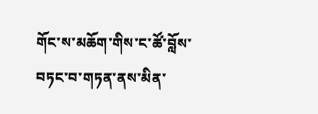གོང་ས་མཆོག་གིས་ང་ཚོ་བློས་བཏང་བ་གཏན་ནས་མིན་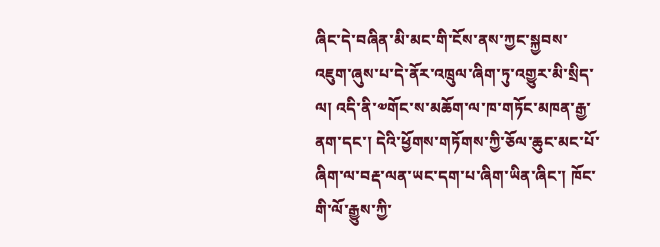ཞིང་དེ་བཞིན་མི་མང་གི་ངོས་ནས་ཀྱང་སྐྱབས་འཇུག་ཞུས་པ་དེ་ནོར་འཁྲུལ་ཞིག་ཏུ་འགྱུར་མི་སྲིད་ལ། འདི་ནི་༧གོང་ས་མཆོག་ལ་ཁ་གཏོང་མཁན་རྒྱ་ནག་དང་། དེའི་ཕྱོགས་གཏོགས་ཀྱི་ཅོལ་ཆུང་མང་པོ་ཞིག་ལ་བརྡ་ལན་ཡང་དག་པ་ཞིག་ཡིན་ཞིང་། ཁོང་གི་ལོ་རྒྱུས་ཀྱི་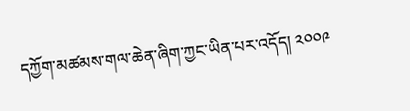དཀྱོག་མཚམས་གལ་ཆེན་ཞིག་ཀྱང་ཡིན་པར་འདོད། ༢༠༠༩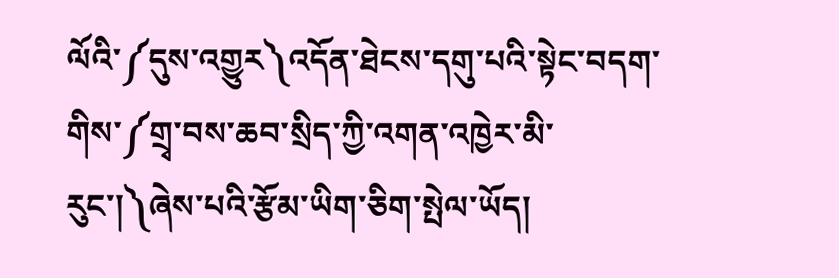ལོའི་༼དུས་འགྱུར༽འདོན་ཐེངས་དགུ་པའི་སྟེང་བདག་གིས་༼གྲྭ་བས་ཆབ་སྲིད་ཀྱི་འགན་འཁྱེར་མི་རུང་།༽ཞེས་པའི་རྩོམ་ཡིག་ཅིག་སྤེལ་ཡོད།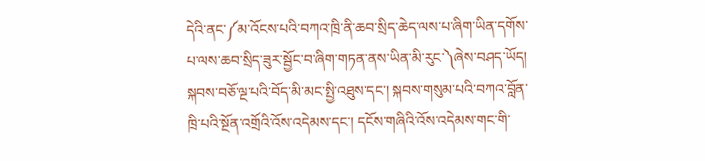དེའི་ནང་༼མ་འོངས་པའི་བཀའ་ཁྲི་ནི་ཆབ་སྲིད་ཆེད་ལས་པ་ཞིག་ཡིན་དགོས་པ་ལས་ཆབ་སྲིད་ཟུར་སྦྱོང་བ་ཞིག་གཏན་ནས་ཡིན་མི་རུང་༽ཞེས་བཤད་ཡོད། སྐབས་བཅོ་ལྔ་པའི་བོད་མི་མང་སྤྱི་འཐུས་དང་། སྐབས་གསུམ་པའི་བཀའ་བློན་ཁྲི་པའི་སྔོན་འགྲོའི་འོས་འདེམས་དང་། དངོས་གཞིའི་འོས་འདེམས་གང་གི་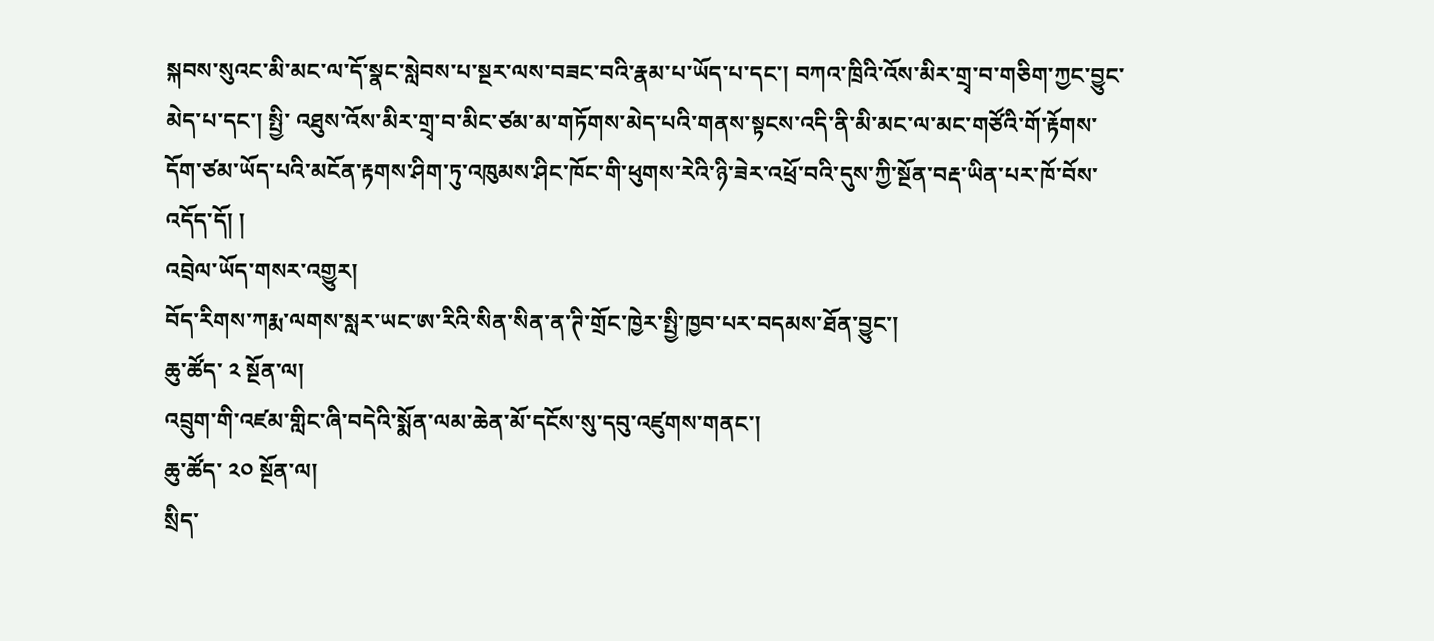སྐབས་སུའང་མི་མང་ལ་དོ་སྣང་སླེབས་པ་སྔར་ལས་བཟང་བའི་རྣམ་པ་ཡོད་པ་དང་། བཀའ་ཁྲིའི་འོས་མིར་གྲྭ་བ་གཅིག་ཀྱང་བྱུང་མེད་པ་དང་། སྤྱི་ འཐུས་འོས་མིར་གྲྭ་བ་མིང་ཙམ་མ་གཏོགས་མེད་པའི་གནས་སྟངས་འདི་ནི་མི་མང་ལ་མང་གཙོའི་གོ་རྟོགས་དོག་ཙམ་ཡོད་པའི་མངོན་རྟགས་ཤིག་ཏུ་འཁུམས་ཤིང་ཁོང་གི་ཕུགས་རེའི་ཉི་ཟེར་འཕྲོ་བའི་དུས་ཀྱི་སྔོན་བརྡ་ཡིན་པར་ཁོ་བོས་འདོད་དོ། །
འབྲེལ་ཡོད་གསར་འགྱུར།
བོད་རིགས་ཀརྨ་ལགས་སླར་ཡང་ཨ་རིའི་སིན་སིན་ན་ཊི་གྲོང་ཁྱེར་སྤྱི་ཁྱབ་པར་བདམས་ཐོན་བྱུང་།
ཆུ་ཚོད་ ༢ སྔོན་ལ།
འབྲུག་གི་འཛམ་གླིང་ཞི་བདེའི་སྨོན་ལམ་ཆེན་མོ་དངོས་སུ་དབུ་འཛུགས་གནང་།
ཆུ་ཚོད་ ༢༠ སྔོན་ལ།
སྲིད་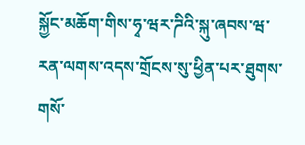སྐྱོང་མཆོག་གིས་ཧྭ་ཝར་ཌིའི་སྐུ་ཞབས་ཝ་རན་ལགས་འདས་གྲོངས་སུ་ཕྱིན་པར་ཐུགས་གསོ་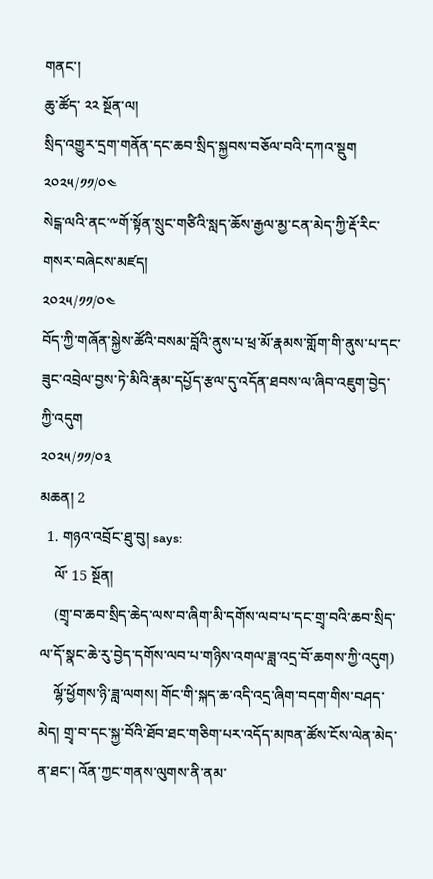གནང་།
ཆུ་ཚོད་ ༢༢ སྔོན་ལ།
སྲིད་འགྱུར་དྲག་གནོན་དང་ཆབ་སྲིད་སྐྱབས་བཅོལ་བའི་དཀའ་སྡུག
༢༠༢༥/༡༡/༠༤
སེངྒ་ལའི་ནང་༸གོ་སྟོན་སྲུང་གཙིའི་སླད་ཆོས་རྒྱལ་མྱ་ངན་མེད་ཀྱི་རྡོ་རིང་གསར་བཞེངས་མཛད།
༢༠༢༥/༡༡/༠༤
བོད་ཀྱི་གཞོན་སྐྱེས་ཚོའི་བསམ་བློའི་ནུས་པ་ཕྲ་མོ་རྣམས་གློག་གི་ནུས་པ་དང་ཟུང་འབྲེལ་བྱས་ཏེ་མིའི་རྣམ་དཔྱོད་རྩལ་དུ་འདོན་ཐབས་ལ་ཞིབ་འཇུག་བྱེད་ཀྱི་འདུག
༢༠༢༥/༡༡/༠༣
མཆན། 2
  1. གཉའ་འབྲོང་ཐུ་བུ། says:
    ལོ་ 15 སྔོན།
    (གྲྭ་བ་ཆབ་སྲིད་ཆེད་ལས་བ་ཞིག་མི་དགོས་ལབ་པ་དང་གྲྭ་བའི་ཆབ་སྲིད་ལ་དོ་སྣང་ཆེ་རུ་བྱེད་དགོས་ལབ་པ་གཉིས་འགལ་ཟླ་འདྲ་བོ་ཆགས་ཀྱི་འདུག)
    ལྷོ་ཕྱོགས་ཉི་ཟླ་ལགས། གོང་གི་སྐད་ཆ་འདི་འདྲ་ཞིག་བདག་གིས་བཤད་མེད། གྲྭ་བ་དང་སྐྱ་བོའི་ཐོབ་ཐང་གཅིག་པར་འདོད་མཁན་ཚོས་ངོས་ལེན་མེད་ན་ཐང་། འོན་ཀྱང་གནས་ལུགས་ནི་ནམ་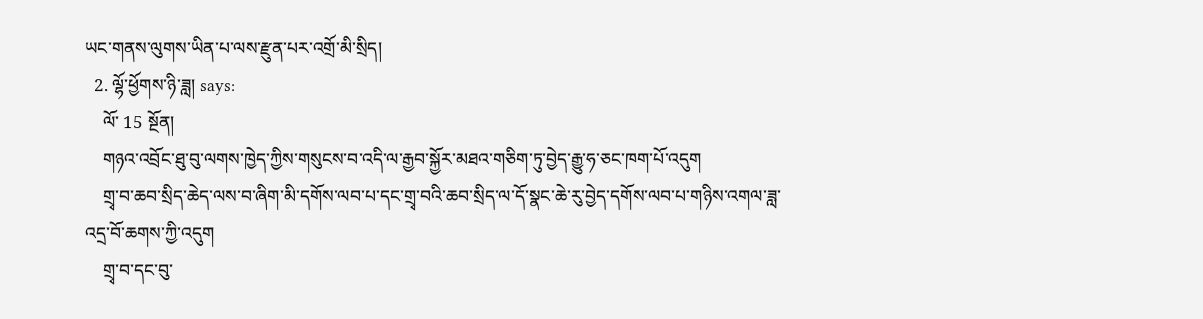ཡང་གནས་ལུགས་ཡིན་པ་ལས་རྫུན་པར་འགྲོ་མི་སྲིད།
  2. ལྷོ་ཕྱོགས་ཉི་ཟླ། says:
    ལོ་ 15 སྔོན།
    གཉའ་འབྲོང་ཐུ་བུ་ལགས་ཁྱེད་ཀྱིས་གསུངས་བ་འདི་ལ་རྒྱབ་སྐྱོར་མཐའ་གཅིག་ཏུ་བྱེད་རྒྱུ་ཧ་ཅང་ཁག་པོ་འདུག
    གྲྭ་བ་ཆབ་སྲིད་ཆེད་ལས་བ་ཞིག་མི་དགོས་ལབ་པ་དང་གྲྭ་བའི་ཆབ་སྲིད་ལ་དོ་སྣང་ཆེ་རུ་བྱེད་དགོས་ལབ་པ་གཉིས་འགལ་ཟླ་འདྲ་བོ་ཆགས་ཀྱི་འདུག
    གྲྭ་བ་དང་བུ་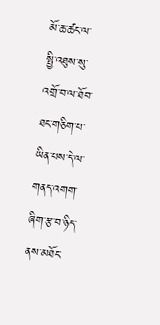མོ་ཆ་ཚང་ལ་སྤྱི་འཐུས་སུ་འགྲོ་བ་ལ་ཐོབ་ཐང་གཅིག་པ་ཡིན་པས་དེ་ལ་གནད་འགག་ཞིག་རྩ་བ་ཉིད་ནས་མཐོང་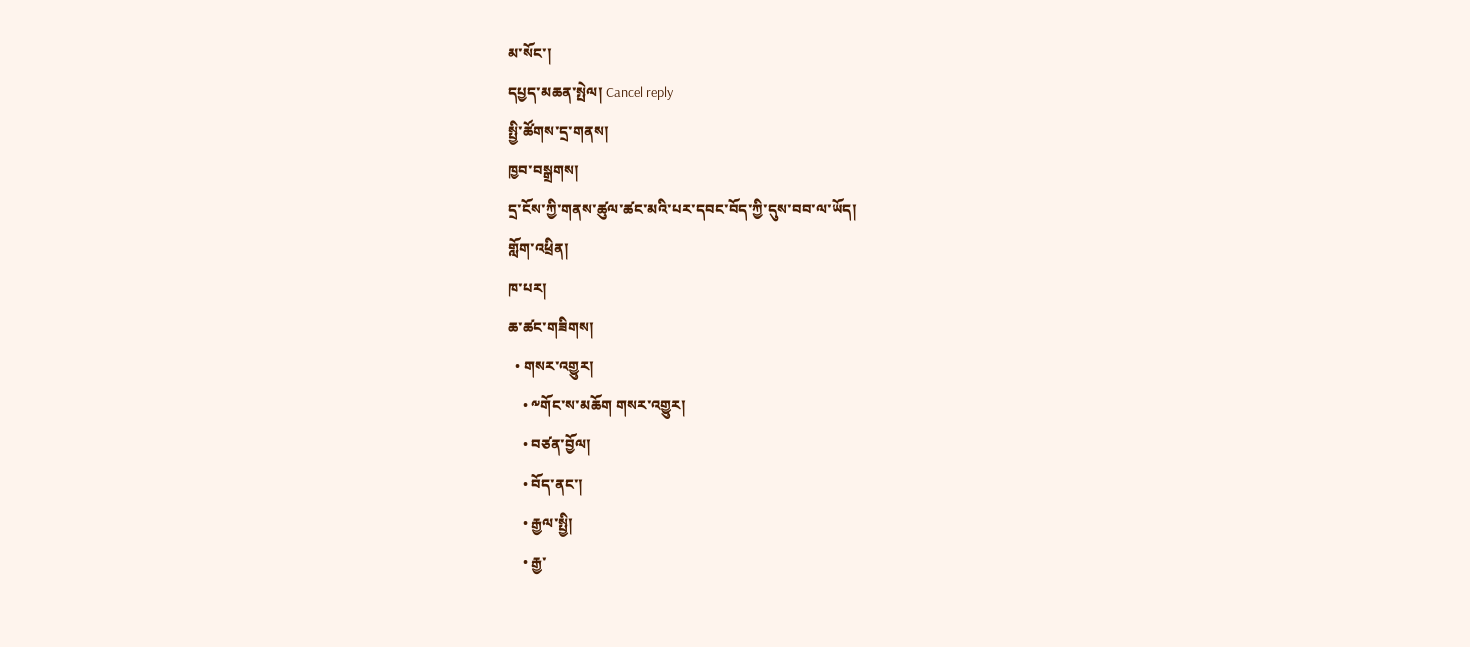མ་སོང་།
དཔྱད་མཆན་སྤེལ། Cancel reply
སྤྱི་ཚོགས་དྲ་གནས།
ཁྱབ་བསྒྲགས།
དྲ་ངོས་ཀྱི་གནས་ཚུལ་ཚང་མའི་པར་དབང་བོད་ཀྱི་དུས་བབ་ལ་ཡོད།
གློག་འཕྲིན།
ཁ་པར།
ཆ་ཚང་གཟིགས།
  • གསར་འགྱུར།
    • ༸གོང་ས་མཆོག གསར་འགྱུར།
    • བཙན་བྱོལ།
    • བོད་ནང་།
    • རྒྱལ་སྤྱི།
    • རྒྱ་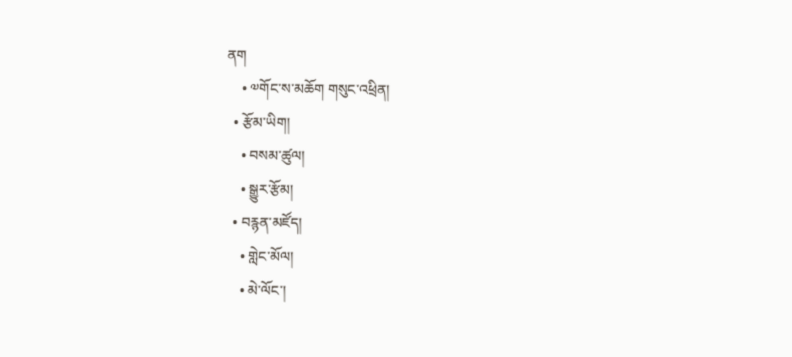ནག
    • ༧གོང་ས་མཆོག གསུང་འཕྲིན།
  • རྩོམ་ཡིག།
    • བསམ་ཚུལ།
    • སྒྱུར་རྩོམ།
  • བརྙན་མཛོད།
    • གླེང་མོལ།
    • མེ་ལོང་།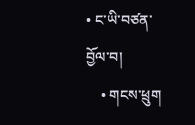• ང་ཡི་བཙན་བྱོལ་བ།
    • གངས་ཕྲུག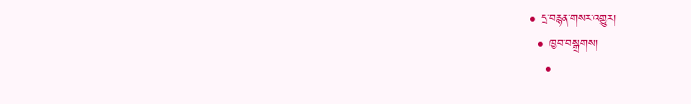• དྲ་བརྙན་གསར་འགྱུར།
  • ཁྱབ་བསྒྲགས།
    •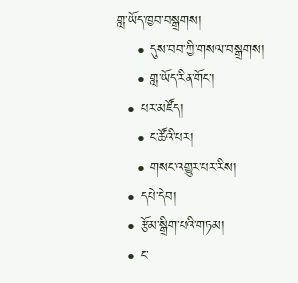གླ་ཡོད་ཁྱབ་བསྒྲགས།
    • དུས་བབ་ཀྱི་གསལ་བསྒྲགས།
    • གླ་ཡོད་རིན་གོང་།
  • པར་མཛོད།
    • ང་ཚོའི་པར།
    • གསང་འགྱུར་པར་རིས།
  • དཔེ་དེབ།
  • རྩོམ་སྒྲིག་པའི་གཏམ།
  • ང་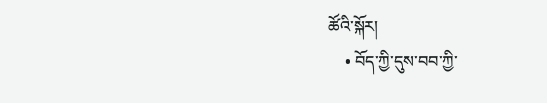ཚོའི་སྐོར།
    • བོད་ཀྱི་དུས་བབ་ཀྱི་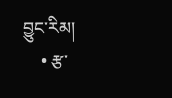བྱུང་རིམ།
    • རྩ་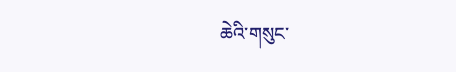ཆེའི་གསུང་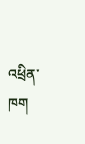འཕྲིན་ཁག